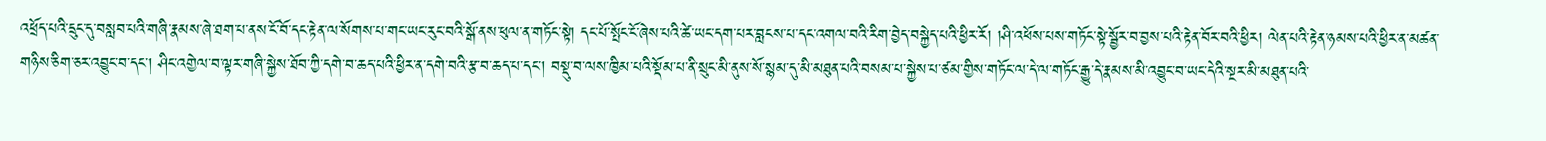འཕྲོད་པའི་དྲུང་དུ་བསླབ་པའི་གཞི་རྣམས་ཞེ་ཐག་པ་ནས་ངོ་བོ་དང་རྟེན་ལ་སོགས་པ་གང་ཡང་རུང་བའི་སྒོ་ནས་ཕུལ་ན་གཏོང་སྟེ། དང་པོ་སྤོང་ངོ་ཞེས་པའི་ཚེ་ཡང་དག་པར་བླངས་པ་དང་འགལ་བའི་རིག་བྱེད་བསྐྱེད་པའི་ཕྱིར་རོ། །ཤི་འཕོས་པས་གཏོང་སྟེ་སྦྱོར་བ་བྱས་པའི་རྟེན་བོར་བའི་ཕྱིར། ལེན་པའི་རྟེན་ཉམས་པའི་ཕྱིར་ན་མཚན་གཉིས་ཅིག་ཅར་འབྱུང་བ་དང་། ཤིང་འགྱེལ་བ་ལྟར་གཞི་སྐྱེས་ཐོབ་ཀྱི་དགེ་བ་ཆད་པའི་ཕྱིར་ན་དགེ་བའི་རྩ་བ་ཆད་པ་དང་། བསྡུ་བ་ལས་ཁྱིམ་པའི་སྡོམ་པ་ནི་སྲུང་མི་ནུས་སོ་སྙམ་དུ་མི་མཐུན་པའི་བསམ་པ་སྐྱེས་པ་ཙམ་གྱིས་གཏོང་ལ་དེ་ལ་གཏོང་རྒྱུ་དེ་རྣམས་མི་འབྱུང་བ་ཡང་དེའི་སྔར་མི་མཐུན་པའི་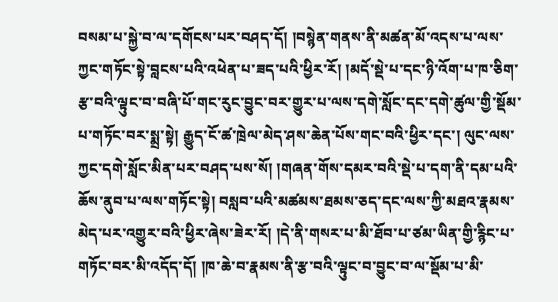བསམ་པ་སྐྱེ་བ་ལ་དགོངས་པར་བཤད་དོ། །བསྙེན་གནས་ནི་མཚན་མོ་འདས་པ་ལས་ཀྱང་གཏོང་སྟེ་བླངས་པའི་འཕེན་པ་ཟད་པའི་ཕྱིར་རོ། །མདོ་སྡེ་པ་དང་ཉི་འོག་པ་ཁ་ཅིག་རྩ་བའི་ལྟུང་བ་བཞི་པོ་གང་རུང་བྱུང་བར་གྱུར་པ་ལས་དགེ་སློང་དང་དགེ་ཚུལ་གྱི་སྡོམ་པ་གཏོང་བར་སྨྲ་སྟེ། རྒྱུད་ངོ་ཚ་ཁྲེལ་མེད་ཤས་ཆེན་པོས་གང་བའི་ཕྱིར་དང་། ལུང་ལས་ཀྱང་དགེ་སློང་མིན་པར་བཤད་པས་སོ། །གཞན་གོས་དམར་བའི་སྡེ་པ་དག་ནི་དམ་པའི་ཆོས་ནུབ་པ་ལས་གཏོང་སྟེ། བསླབ་པའི་མཚམས་ཐམས་ཅད་དང་ལས་ཀྱི་མཐའ་རྣམས་མེད་པར་འགྱུར་བའི་ཕྱིར་ཞེས་ཟེར་རོ། །དེ་ནི་གསར་པ་མི་ཐོབ་པ་ཙམ་ཡིན་གྱི་རྙིང་པ་གཏོང་བར་མི་འདོད་དོ། །ཁ་ཆེ་བ་རྣམས་ནི་རྩ་བའི་ལྟུང་བ་བྱུང་བ་ལ་སྡོམ་པ་མི་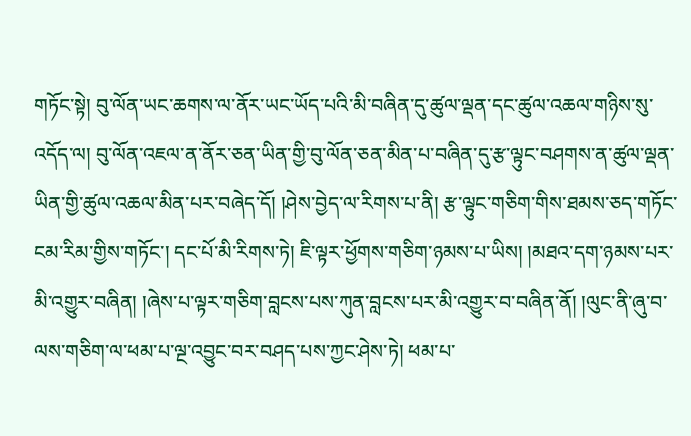གཏོང་སྟེ། བུ་ལོན་ཡང་ཆགས་ལ་ནོར་ཡང་ཡོད་པའི་མི་བཞིན་དུ་ཚུལ་ལྡན་དང་ཚུལ་འཆལ་གཉིས་སུ་འདོད་ལ། བུ་ལོན་འཇལ་ན་ནོར་ཅན་ཡིན་གྱི་བུ་ལོན་ཅན་མིན་པ་བཞིན་དུ་རྩ་ལྟུང་བཤགས་ན་ཚུལ་ལྡན་ཡིན་གྱི་ཚུལ་འཆལ་མིན་པར་བཞེད་དོ། །ཤེས་བྱེད་ལ་རིགས་པ་ནི། རྩ་ལྟུང་གཅིག་གིས་ཐམས་ཅད་གཏོང་ངམ་རིམ་གྱིས་གཏོང་། དང་པོ་མི་རིགས་ཏེ། ཇི་ལྟར་ཕྱོགས་གཅིག་ཉམས་པ་ཡིས། །མཐའ་དག་ཉམས་པར་མི་འགྱུར་བཞིན། །ཞེས་པ་ལྟར་གཅིག་བླངས་པས་ཀུན་བླངས་པར་མི་འགྱུར་བ་བཞིན་ནོ། །ལུང་ནི་ཞུ་བ་ལས་གཅིག་ལ་ཕམ་པ་ལྔ་འབྱུང་བར་བཤད་པས་ཀྱང་ཤེས་ཏེ། ཕམ་པ་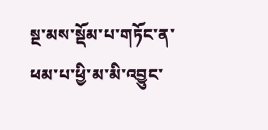སྔ་མས་སྡོམ་པ་གཏོང་ན་ཕམ་པ་ཕྱི་མ་མི་འབྱུང་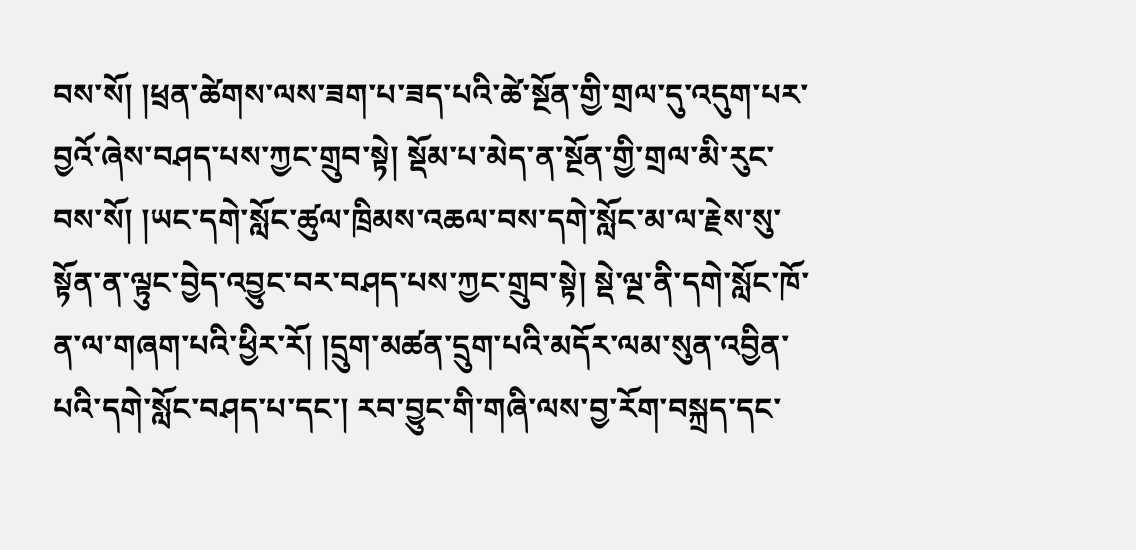བས་སོ། །ཕྲན་ཚེགས་ལས་ཟག་པ་ཟད་པའི་ཚེ་སྔོན་གྱི་གྲལ་དུ་འདུག་པར་བྱའོ་ཞེས་བཤད་པས་ཀྱང་གྲུབ་སྟེ། སྡོམ་པ་མེད་ན་སྔོན་གྱི་གྲལ་མི་རུང་བས་སོ། །ཡང་དགེ་སློང་ཚུལ་ཁྲིམས་འཆལ་བས་དགེ་སློང་མ་ལ་རྗེས་སུ་སྟོན་ན་ལྟུང་བྱེད་འབྱུང་བར་བཤད་པས་ཀྱང་གྲུབ་སྟེ། སྡེ་ལྔ་ནི་དགེ་སློང་ཁོ་ན་ལ་གཞག་པའི་ཕྱིར་རོ། །དྲུག་མཚན་དྲུག་པའི་མདོར་ལམ་སུན་འབྱིན་པའི་དགེ་སློང་བཤད་པ་དང་། རབ་བྱུང་གི་གཞི་ལས་བྱ་རོག་བསྐྲད་དང་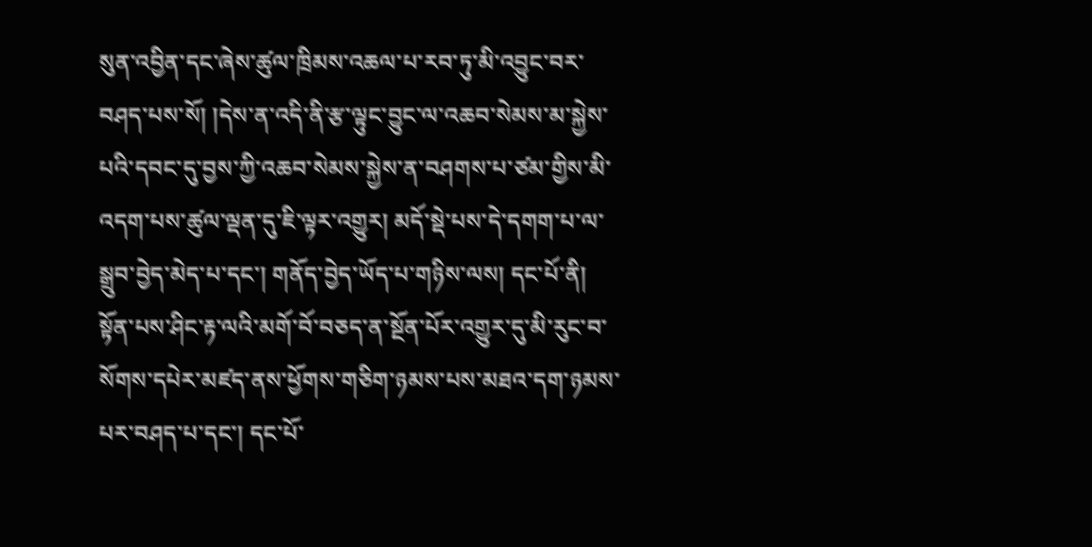སུན་འབྱིན་དང་ཞེས་ཚུལ་ཁྲིམས་འཆལ་པ་རབ་ཏུ་མི་འབྱུང་བར་བཤད་པས་སོ། །དེས་ན་འདི་ནི་རྩ་ལྟུང་བྱུང་ལ་འཆབ་སེམས་མ་སྐྱེས་པའི་དབང་དུ་བྱས་ཀྱི་འཆབ་སེམས་སྐྱེས་ན་བཤགས་པ་ཙམ་གྱིས་མི་འདག་པས་ཚུལ་ལྡན་དུ་ཇི་ལྟར་འགྱུར། མདོ་སྡེ་པས་དེ་དགག་པ་ལ་སྒྲུབ་བྱེད་མེད་པ་དང་། གནོད་བྱེད་ཡོད་པ་གཉིས་ལས། དང་པོ་ནི། སྟོན་པས་ཤིང་རྟ་ལའི་མགོ་བོ་བཅད་ན་སྔོན་པོར་འགྱུར་དུ་མི་རུང་བ་སོགས་དཔེར་མཛད་ནས་ཕྱོགས་གཅིག་ཉམས་པས་མཐའ་དག་ཉམས་པར་བཤད་པ་དང་། དང་པོ་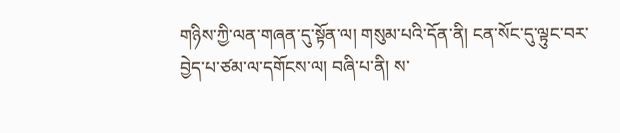གཉིས་ཀྱི་ལན་གཞན་དུ་སྟོན་ལ། གསུམ་པའི་དོན་ནི། ངན་སོང་དུ་ལྟུང་བར་བྱེད་པ་ཙམ་ལ་དགོངས་ལ། བཞི་པ་ནི། ས་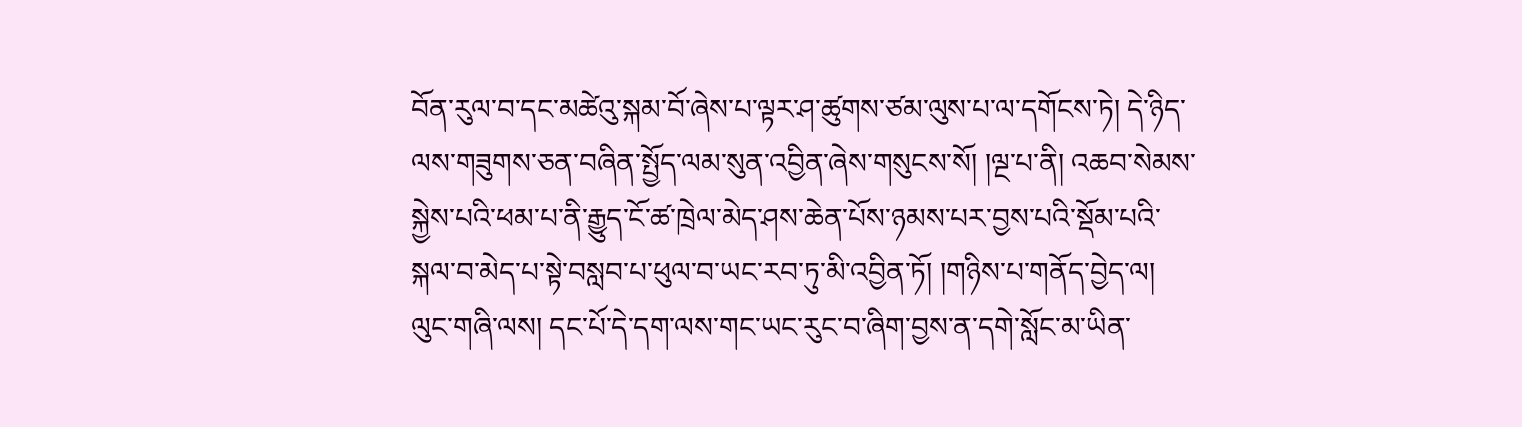བོན་རུལ་བ་དང་མཚེའུ་སྐམ་བོ་ཞེས་པ་ལྟར་ཤ་ཚུགས་ཙམ་ལུས་པ་ལ་དགོངས་ཏེ། དེ་ཉིད་ལས་གཟུགས་ཅན་བཞིན་སྤྱོད་ལམ་སུན་འབྱིན་ཞེས་གསུངས་སོ། །ལྔ་པ་ནི། འཆབ་སེམས་སྐྱེས་པའི་ཕམ་པ་ནི་རྒྱུད་ངོ་ཚ་ཁྲེལ་མེད་ཤས་ཆེན་པོས་ཉམས་པར་བྱས་པའི་སྡོམ་པའི་སྐལ་བ་མེད་པ་སྟེ་བསླབ་པ་ཕུལ་བ་ཡང་རབ་ཏུ་མི་འབྱིན་ཏོ། །གཉིས་པ་གནོད་བྱེད་ལ། ལུང་གཞི་ལས། དང་པོ་དེ་དག་ལས་གང་ཡང་རུང་བ་ཞིག་བྱས་ན་དགེ་སློང་མ་ཡིན་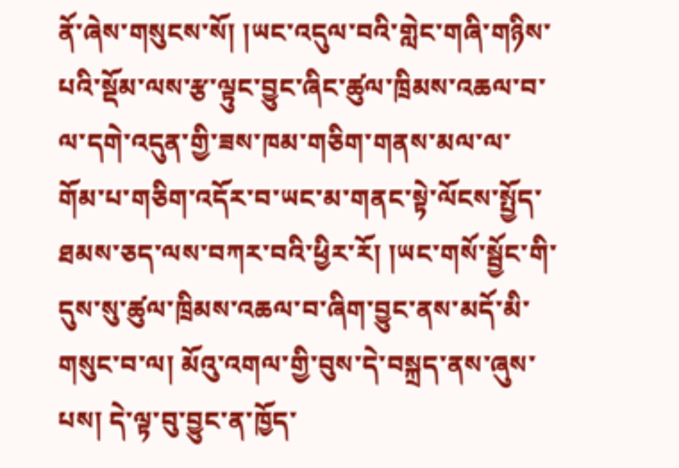ནོ་ཞེས་གསུངས་སོ། །ཡང་འདུལ་བའི་གླེང་གཞི་གཉིས་པའི་སྡོམ་ལས་རྩ་ལྟུང་བྱུང་ཞིང་ཚུལ་ཁྲིམས་འཆལ་བ་ལ་དགེ་འདུན་གྱི་ཟས་ཁམ་གཅིག་གནས་མལ་ལ་གོམ་པ་གཅིག་འདོར་བ་ཡང་མ་གནང་སྟེ་ལོངས་སྤྱོད་ཐམས་ཅད་ལས་བཀར་བའི་ཕྱིར་རོ། །ཡང་གསོ་སྦྱོང་གི་དུས་སུ་ཚུལ་ཁྲིམས་འཆལ་བ་ཞིག་བྱུང་ནས་མདོ་མི་གསུང་བ་ལ། མོའུ་འགལ་གྱི་བུས་དེ་བསྐྲད་ནས་ཞུས་པས། དེ་ལྟ་བུ་བྱུང་ན་ཁྱོད་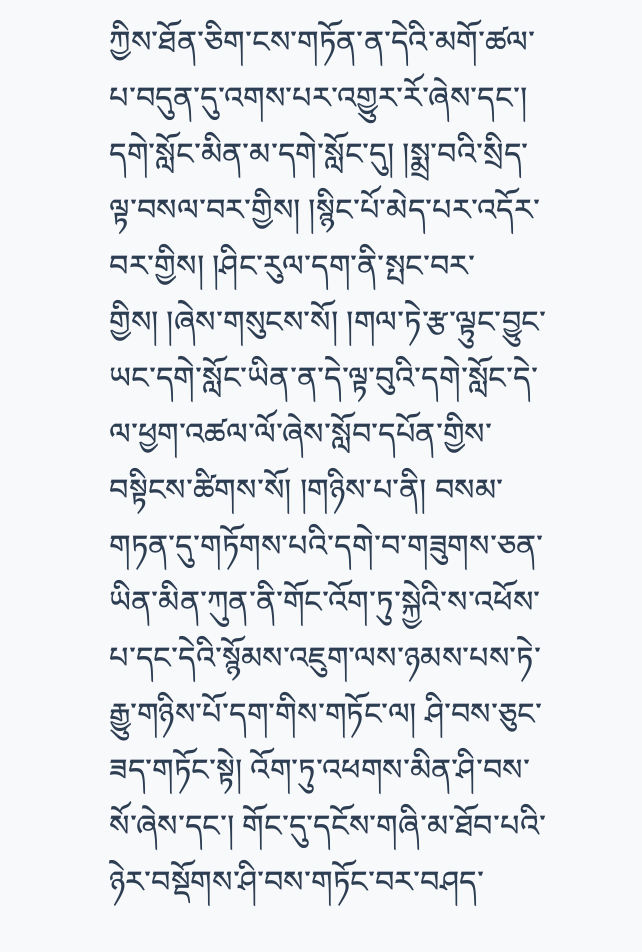ཀྱིས་ཐོན་ཅིག་ངས་གཏོན་ན་དེའི་མགོ་ཚལ་པ་བདུན་དུ་འགས་པར་འགྱུར་རོ་ཞེས་དང་། དགེ་སློང་མིན་མ་དགེ་སློང་དུ། །སྨྲ་བའི་སྲིད་ལྟ་བསལ་བར་གྱིས། །སྙིང་པོ་མེད་པར་འདོར་བར་གྱིས། །ཤིང་རུལ་དག་ནི་སྤང་བར་གྱིས། །ཞེས་གསུངས་སོ། །གལ་ཏེ་རྩ་ལྟུང་བྱུང་ཡང་དགེ་སློང་ཡིན་ན་དེ་ལྟ་བུའི་དགེ་སློང་དེ་ལ་ཕྱག་འཚལ་ལོ་ཞེས་སློབ་དཔོན་གྱིས་བསྟིངས་ཚིགས་སོ། །གཉིས་པ་ནི། བསམ་གཏན་དུ་གཏོགས་པའི་དགེ་བ་གཟུགས་ཅན་ཡིན་མིན་ཀུན་ནི་གོང་འོག་ཏུ་སྐྱེའི་ས་འཕོས་པ་དང་དེའི་སྙོམས་འཇུག་ལས་ཉམས་པས་ཏེ་རྒྱུ་གཉིས་པོ་དག་གིས་གཏོང་ལ། ཤི་བས་ཅུང་ཟད་གཏོང་སྟེ། འོག་ཏུ་འཕགས་མིན་ཤི་བས་སོ་ཞེས་དང་། གོང་དུ་དངོས་གཞི་མ་ཐོབ་པའི་ཉེར་བསྡོགས་ཤི་བས་གཏོང་བར་བཤད་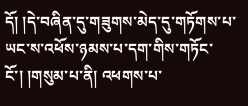དོ། །དེ་བཞིན་དུ་གཟུགས་མེད་དུ་གཏོགས་པ་ཡང་ས་འཕོས་ཉམས་པ་དག་གིས་གཏོང་ངོ་། །གསུམ་པ་ནི། འཕགས་པ་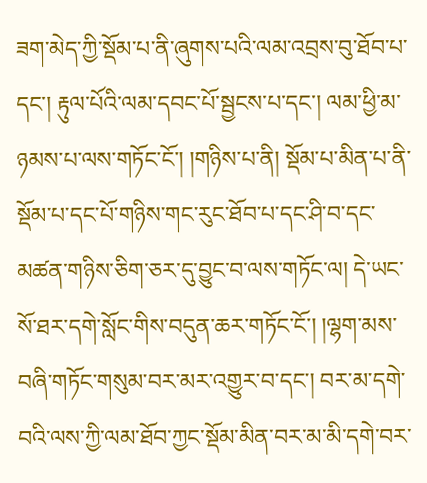ཟག་མེད་ཀྱི་སྡོམ་པ་ནི་ཞུགས་པའི་ལམ་འབྲས་བུ་ཐོབ་པ་དང་། རྟུལ་པོའི་ལམ་དབང་པོ་སྦྱངས་པ་དང་། ལམ་ཕྱི་མ་ཉམས་པ་ལས་གཏོང་ངོ་། །གཉིས་པ་ནི། སྡོམ་པ་མིན་པ་ནི་སྡོམ་པ་དང་པོ་གཉིས་གང་རུང་ཐོབ་པ་དང་ཤི་བ་དང་མཚན་གཉིས་ཅིག་ཅར་དུ་བྱུང་བ་ལས་གཏོང་ལ། དེ་ཡང་སོ་ཐར་དགེ་སློང་གིས་བདུན་ཆར་གཏོང་ངོ་། །ལྷག་མས་བཞི་གཏོང་གསུམ་བར་མར་འགྱུར་བ་དང་། བར་མ་དགེ་བའི་ལས་ཀྱི་ལམ་ཐོབ་ཀྱང་སྡོམ་མིན་བར་མ་མི་དགེ་བར་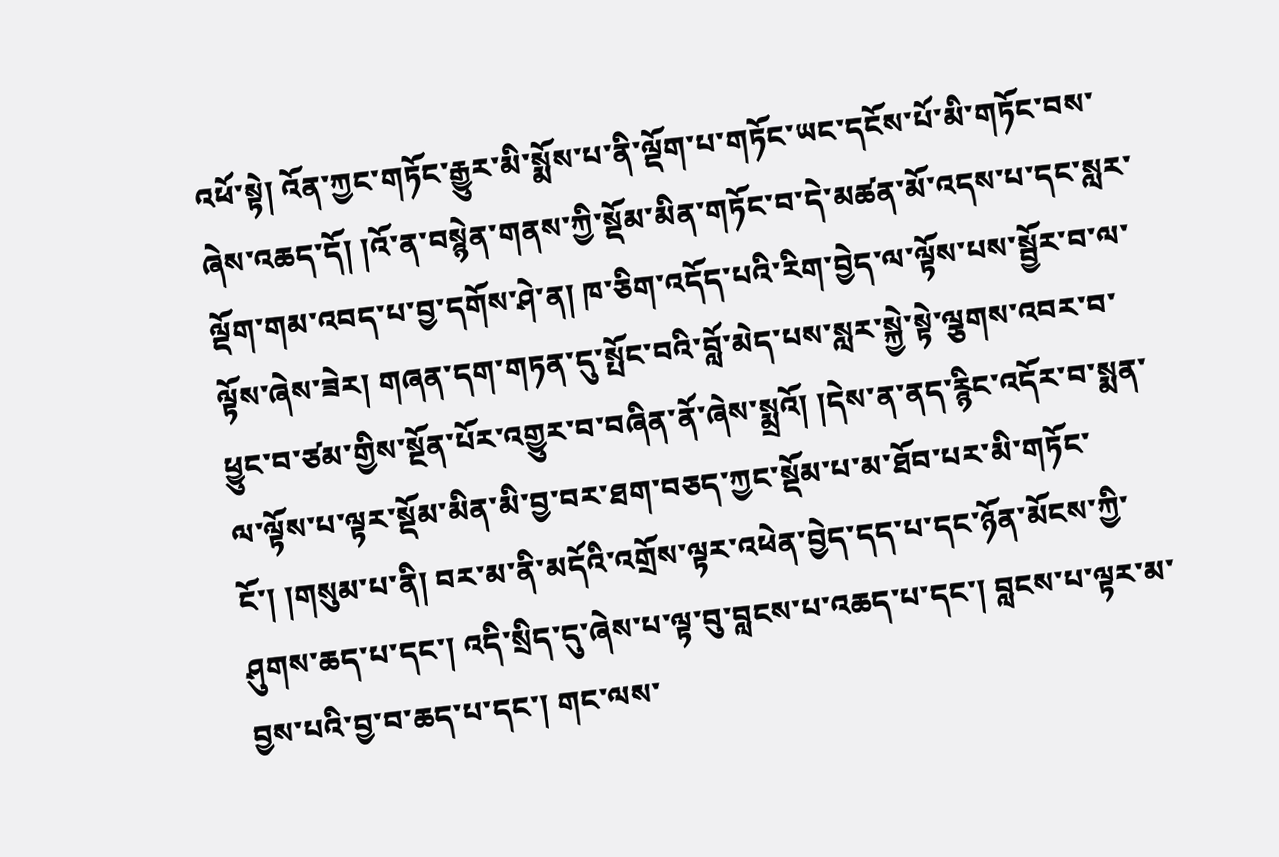འཕོ་སྟེ། འོན་ཀྱང་གཏོང་རྒྱུར་མི་སྨོས་པ་ནི་ལྡོག་པ་གཏོང་ཡང་དངོས་པོ་མི་གཏོང་བས་ཞེས་འཆད་དོ། །འོ་ན་བསྙེན་གནས་ཀྱི་སྡོམ་མིན་གཏོང་བ་དེ་མཚན་མོ་འདས་པ་དང་སླར་ལྡོག་གམ་འབད་པ་བྱ་དགོས་ཤེ་ན། ཁ་ཅིག་འདོད་པའི་རིག་བྱེད་ལ་ལྟོས་པས་སྦྱོར་བ་ལ་ལྟོས་ཞེས་ཟེར། གཞན་དག་གཏན་དུ་སྤོང་བའི་བློ་མེད་པས་སླར་སྐྱེ་སྟེ་ལྕགས་འབར་བ་ཕྱུང་བ་ཙམ་གྱིས་སྔོན་པོར་འགྱུར་བ་བཞིན་ནོ་ཞེས་སྨྲའོ། །དེས་ན་ནད་རྙིང་འདོར་བ་སྨན་ལ་ལྟོས་པ་ལྟར་སྡོམ་མིན་མི་བྱ་བར་ཐག་བཅད་ཀྱང་སྡོམ་པ་མ་ཐོབ་པར་མི་གཏོང་ངོ་། །གསུམ་པ་ནི། བར་མ་ནི་མདོའི་འགྲོས་ལྟར་འཕེན་བྱེད་དད་པ་དང་ཉོན་མོངས་ཀྱི་ཤུགས་ཆད་པ་དང་། འདི་སྲིད་དུ་ཞེས་པ་ལྟ་བུ་བླངས་པ་འཆད་པ་དང་། བླངས་པ་ལྟར་མ་བྱས་པའི་བྱ་བ་ཆད་པ་དང་། གང་ལས་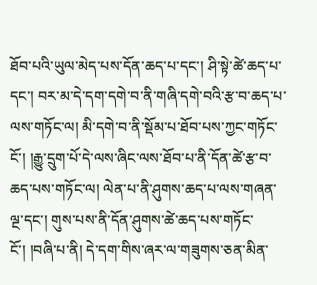ཐོབ་པའི་ཡུལ་མེད་པས་དོན་ཆད་པ་དང་། ཤི་སྟེ་ཚེ་ཆད་པ་དང་། བར་མ་དེ་དག་དགེ་བ་ནི་གཞི་དགེ་བའི་རྩ་བ་ཆད་པ་ལས་གཏོང་ལ། མི་དགེ་བ་ནི་སྡོམ་པ་ཐོབ་པས་ཀྱང་གཏོང་ངོ་། །རྒྱུ་དྲུག་པོ་དེ་ལས་ཞིང་ལས་ཐོབ་པ་ནི་དོན་ཚེ་རྩ་བ་ཆད་པས་གཏོང་ལ། ལེན་པ་ནི་ཤུགས་ཆད་པ་ལས་གཞན་ལྔ་དང་། གུས་པས་ནི་དོན་ཤུགས་ཚེ་ཆད་པས་གཏོང་ངོ་། །བཞི་པ་ནི། དེ་དག་གིས་ཞར་ལ་གཟུགས་ཅན་མིན་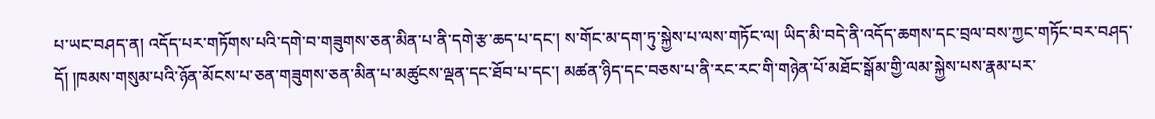པ་ཡང་བཤད་ན། འདོད་པར་གཏོགས་པའི་དགེ་བ་གཟུགས་ཅན་མིན་པ་ནི་དགེ་རྩ་ཆད་པ་དང་། ས་གོང་མ་དག་ཏུ་སྐྱེས་པ་ལས་གཏོང་ལ། ཡིད་མི་བདེ་ནི་འདོད་ཆགས་དང་བྲལ་བས་ཀྱང་གཏོང་བར་བཤད་དོ། །ཁམས་གསུམ་པའི་ཉོན་མོངས་པ་ཅན་གཟུགས་ཅན་མིན་པ་མཚུངས་ལྡན་དང་ཐོབ་པ་དང་། མཚན་ཉིད་དང་བཅས་པ་ནི་རང་རང་གི་གཉེན་པོ་མཐོང་སྒོམ་གྱི་ལམ་སྐྱེས་པས་རྣམ་པར་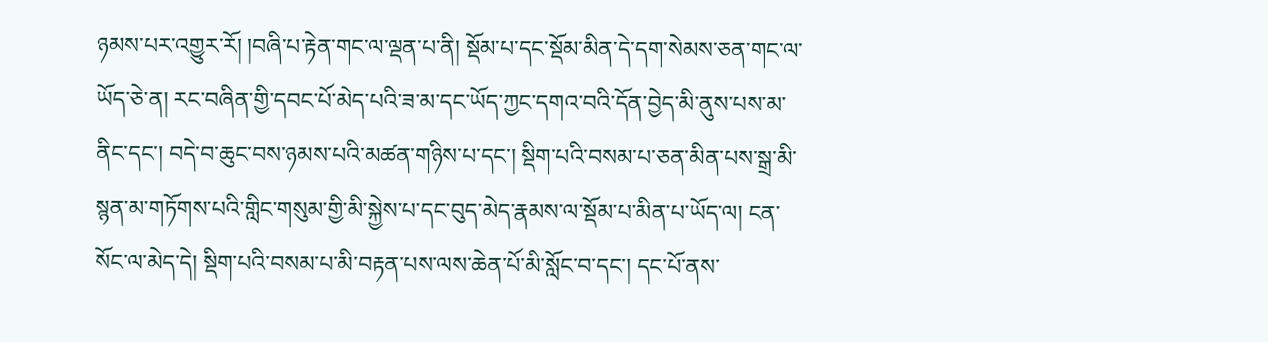ཉམས་པར་འགྱུར་རོ། །བཞི་པ་རྟེན་གང་ལ་ལྡན་པ་ནི། སྡོམ་པ་དང་སྡོམ་མིན་དེ་དག་སེམས་ཅན་གང་ལ་ཡོད་ཅེ་ན། རང་བཞིན་གྱི་དབང་པོ་མེད་པའི་ཟ་མ་དང་ཡོད་ཀྱང་དགའ་བའི་དོན་བྱེད་མི་ནུས་པས་མ་ནིང་དང་། བདེ་བ་ཆུང་བས་ཉམས་པའི་མཚན་གཉིས་པ་དང་། སྡིག་པའི་བསམ་པ་ཅན་མིན་པས་སྒྲ་མི་སྙན་མ་གཏོགས་པའི་གླིང་གསུམ་གྱི་མི་སྐྱེས་པ་དང་བུད་མེད་རྣམས་ལ་སྡོམ་པ་མིན་པ་ཡོད་ལ། ངན་སོང་ལ་མེད་དེ། སྡིག་པའི་བསམ་པ་མི་བརྟན་པས་ལས་ཆེན་པོ་མི་སློང་བ་དང་། དང་པོ་ནས་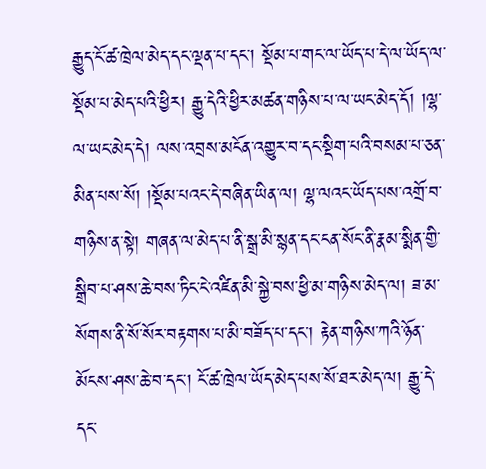རྒྱུད་ངོ་ཚ་ཁྲེལ་མེད་དང་ལྡན་པ་དང་། སྡོམ་པ་གང་ལ་ཡོད་པ་དེ་ལ་ཡོད་ལ་སྡོམ་པ་མེད་པའི་ཕྱིར། རྒྱུ་དེའི་ཕྱིར་མཚན་གཉིས་པ་ལ་ཡང་མེད་དོ། །ལྷ་ལ་ཡང་མེད་དེ། ལས་འབྲས་མངོན་འགྱུར་བ་དང་སྡིག་པའི་བསམ་པ་ཅན་མིན་པས་སོ། །སྡོམ་པའང་དེ་བཞིན་ཡིན་ལ། ལྷ་ལའང་ཡོད་པས་འགྲོ་བ་གཉིས་ན་སྟེ། གཞན་ལ་མེད་པ་ནི་སྒྲ་མི་སྙན་དང་ངན་སོང་ནི་རྣམ་སྨིན་གྱི་སྒྲིབ་པ་ཤས་ཆེ་བས་ཏིང་ངེ་འཛིན་མི་སྐྱེ་བས་ཕྱི་མ་གཉིས་མེད་ལ། ཟ་མ་སོགས་ནི་སོ་སོར་བརྟགས་པ་མི་བཟོད་པ་དང་། རྟེན་གཉིས་ཀའི་ཉོན་མོངས་ཤས་ཆེ་བ་དང་། ངོ་ཚ་ཁྲེལ་ཡོད་མེད་པས་སོ་ཐར་མེད་ལ། རྒྱུ་དེ་དང་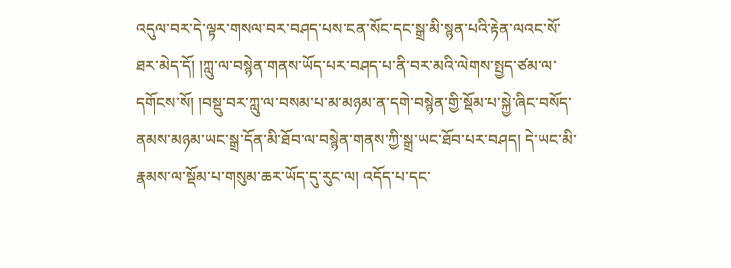འདུལ་བར་དེ་ལྟར་གསལ་བར་བཤད་པས་ངན་སོང་དང་སྒྲ་མི་སྙན་པའི་རྟེན་ལའང་སོ་ཐར་མེད་དོ། །ཀླུ་ལ་བསྙེན་གནས་ཡོད་པར་བཤད་པ་ནི་བར་མའི་ལེགས་སྤྱད་ཙམ་ལ་དགོངས་སོ། །བསྡུ་བར་ཀླུ་ལ་བསམ་པ་མ་མཉམ་ན་དགེ་བསྙེན་གྱི་སྡོམ་པ་སྐྱེ་ཞིང་བསོད་ནམས་མཉམ་ཡང་སྒྲ་དོན་མི་ཐོབ་ལ་བསྙེན་གནས་ཀྱི་སྒྲ་ཡང་ཐོབ་པར་བཤད། དེ་ཡང་མི་རྣམས་ལ་སྡོམ་པ་གསུམ་ཆར་ཡོད་དུ་རུང་ལ། འདོད་པ་དང་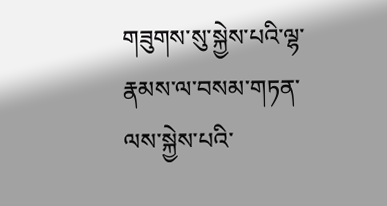གཟུགས་སུ་སྐྱེས་པའི་ལྷ་རྣམས་ལ་བསམ་གཏན་ལས་སྐྱེས་པའི་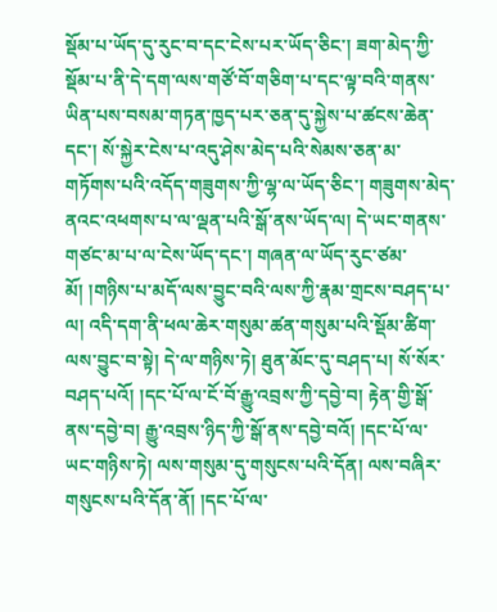སྡོམ་པ་ཡོད་དུ་རུང་བ་དང་ངེས་པར་ཡོད་ཅིང་། ཟག་མེད་ཀྱི་སྡོམ་པ་ནི་དེ་དག་ལས་གཙོ་བོ་གཅིག་པ་དང་ལྟ་བའི་གནས་ཡིན་པས་བསམ་གཏན་ཁྱད་པར་ཅན་དུ་སྐྱེས་པ་ཚངས་ཆེན་དང་། སོ་སྐྱེར་ངེས་པ་འདུ་ཤེས་མེད་པའི་སེམས་ཅན་མ་གཏོགས་པའི་འདོད་གཟུགས་ཀྱི་ལྷ་ལ་ཡོད་ཅིང་། གཟུགས་མེད་ནའང་འཕགས་པ་ལ་ལྡན་པའི་སྒོ་ནས་ཡོད་ལ། དེ་ཡང་གནས་གཙང་མ་པ་ལ་ངེས་ཡོད་དང་། གཞན་ལ་ཡོད་རུང་ཙམ་མོ། །གཉིས་པ་མདོ་ལས་བྱུང་བའི་ལས་ཀྱི་རྣམ་གྲངས་བཤད་པ་ལ། འདི་དག་ནི་ཕལ་ཆེར་གསུམ་ཚན་གསུམ་པའི་སྡོམ་ཚིག་ལས་བྱུང་བ་སྟེ། དེ་ལ་གཉིས་ཏེ། ཐུན་མོང་དུ་བཤད་པ། སོ་སོར་བཤད་པའོ། །དང་པོ་ལ་ངོ་བོ་རྒྱུ་འབྲས་ཀྱི་དབྱེ་བ། རྟེན་གྱི་སྒོ་ནས་དབྱེ་བ། རྒྱུ་འབྲས་ཉིད་ཀྱི་སྒོ་ནས་དབྱེ་བའོ། །དང་པོ་ལ་ཡང་གཉིས་ཏེ། ལས་གསུམ་དུ་གསུངས་པའི་དོན། ལས་བཞིར་གསུངས་པའི་དོན་ནོ། །དང་པོ་ལ་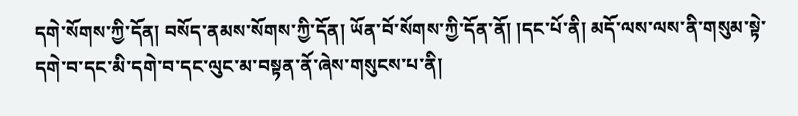དགེ་སོགས་ཀྱི་དོན། བསོད་ནམས་སོགས་ཀྱི་དོན། ཡོན་བོ་སོགས་ཀྱི་དོན་ནོ། །དང་པོ་ནི། མདོ་ལས་ལས་ནི་གསུམ་སྟེ་དགེ་བ་དང་མི་དགེ་བ་དང་ལུང་མ་བསྟན་ནོ་ཞེས་གསུངས་པ་ནི།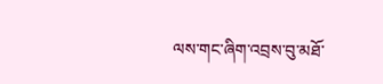ལས་གང་ཞིག་འབྲས་བུ་མཐོ་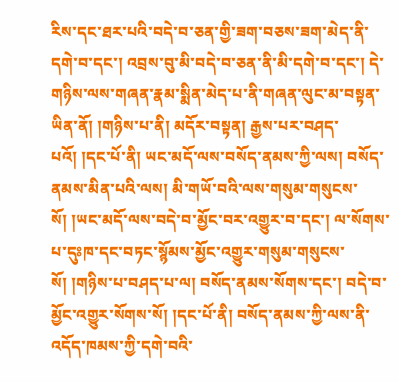རིས་དང་ཐར་པའི་བདེ་བ་ཅན་གྱི་ཟག་བཅས་ཟག་མེད་ནི་དགེ་བ་དང་། འབྲས་བུ་མི་བདེ་བ་ཅན་ནི་མི་དགེ་བ་དང་། དེ་གཉིས་ལས་གཞན་རྣམ་སྨིན་མེད་པ་ནི་གཞན་ལུང་མ་བསྟན་ཡིན་ནོ། །གཉིས་པ་ནི། མདོར་བསྟན། རྒྱས་པར་བཤད་པའོ། །དང་པོ་ནི། ཡང་མདོ་ལས་བསོད་ནམས་ཀྱི་ལས། བསོད་ནམས་མིན་པའི་ལས། མི་གཡོ་བའི་ལས་གསུམ་གསུངས་སོ། །ཡང་མདོ་ལས་བདེ་བ་མྱོང་བར་འགྱུར་བ་དང་། ལ་སོགས་པ་དུཿཁ་དང་བཏང་སྙོམས་མྱོང་འགྱུར་གསུམ་གསུངས་སོ། །གཉིས་པ་བཤད་པ་ལ། བསོད་ནམས་སོགས་དང་། བདེ་བ་མྱོང་འགྱུར་སོགས་སོ། །དང་པོ་ནི། བསོད་ནམས་ཀྱི་ལས་ནི་འདོད་ཁམས་ཀྱི་དགེ་བའི་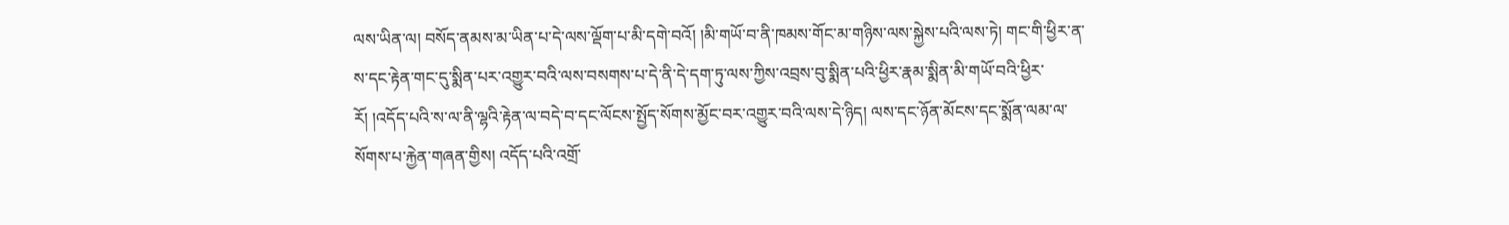ལས་ཡིན་ལ། བསོད་ནམས་མ་ཡིན་པ་དེ་ལས་ལྡོག་པ་མི་དགེ་བའོ། །མི་གཡོ་བ་ནི་ཁམས་གོང་མ་གཉིས་ལས་སྐྱེས་པའི་ལས་ཏེ། གང་གི་ཕྱིར་ན་ས་དང་རྟེན་གང་དུ་སྨིན་པར་འགྱུར་བའི་ལས་བསགས་པ་དེ་ནི་དེ་དག་ཏུ་ལས་ཀྱིས་འབྲས་བུ་སྨིན་པའི་ཕྱིར་རྣམ་སྨིན་མི་གཡོ་བའི་ཕྱིར་རོ། །འདོད་པའི་ས་ལ་ནི་ལྷའི་རྟེན་ལ་བདེ་བ་དང་ལོངས་སྤྱོད་སོགས་མྱོང་བར་འགྱུར་བའི་ལས་དེ་ཉིད། ལས་དང་ཉོན་མོངས་དང་སྨོན་ལམ་ལ་སོགས་པ་རྐྱེན་གཞན་གྱིས། འདོད་པའི་འགྲོ་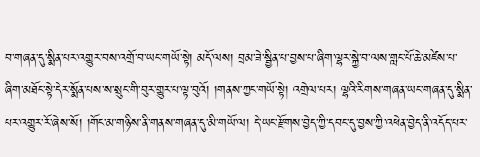བ་གཞན་དུ་སྨིན་པར་འགྱུར་བས་འགྲོ་བ་ཡང་གཡོ་སྟེ། མདོ་ལས། བྲམ་ཟེ་སྦྱིན་པ་བྱས་པ་ཞིག་ལྷར་སྐྱེ་བ་ལས་གླང་པོ་ཆེ་མཛེས་པ་ཞིག་མཐོང་སྟེ་དེར་སྨོན་པས་ས་སྲུང་གི་བུར་གྱུར་པ་ལྟ་བུའོ། །གནས་ཀྱང་གཡོ་སྟེ། འགྲེལ་པར། ལྷའི་རིགས་གཞན་ཡང་གཞན་དུ་སྨིན་པར་འགྱུར་རོ་ཞེས་སོ། །གོང་མ་གཉིས་ནི་གནས་གཞན་དུ་མི་གཡོ་ལ། དེ་ཡང་རྫོགས་བྱེད་ཀྱི་དབང་དུ་བྱས་ཀྱི་འཕེན་བྱེད་ནི་འདོད་པར་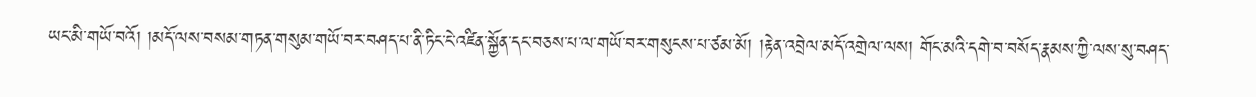ཡང་མི་གཡོ་བའོ། །མདོ་ལས་བསམ་གཏན་གསུམ་གཡོ་བར་བཤད་པ་ནི་ཏིང་ངེ་འཛིན་སྐྱོན་དང་བཅས་པ་ལ་གཡོ་བར་གསུངས་པ་ཙམ་མོ། །རྟེན་འབྲེལ་མདོ་འགྲེལ་ལས། གོང་མའི་དགེ་བ་བསོད་རྣམས་ཀྱི་ལས་སུ་བཤད་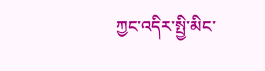ཀྱང་འདིར་སྤྱི་མིང་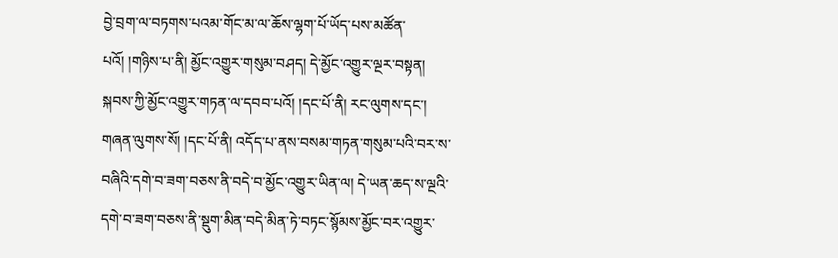བྱེ་བྲག་ལ་བཏགས་པའམ་གོང་མ་ལ་ཆོས་ལྷག་པོ་ཡོད་པས་མཚོན་པའོ། །གཉིས་པ་ནི། མྱོང་འགྱུར་གསུམ་བཤད། དེ་མྱོང་འགྱུར་ལྔར་བསྟན། སྐབས་ཀྱི་མྱོང་འགྱུར་གཏན་ལ་དབབ་པའོ། །དང་པོ་ནི། རང་ལུགས་དང་། གཞན་ལུགས་སོ། །དང་པོ་ནི། འདོད་པ་ནས་བསམ་གཏན་གསུམ་པའི་བར་ས་བཞིའི་དགེ་བ་ཟག་བཅས་ནི་བདེ་བ་མྱོང་འགྱུར་ཡིན་ལ། དེ་ཡན་ཆད་ས་ལྔའི་དགེ་བ་ཟག་བཅས་ནི་སྡུག་མིན་བདེ་མིན་ཏེ་བཏང་སྙོམས་མྱོང་བར་འགྱུར་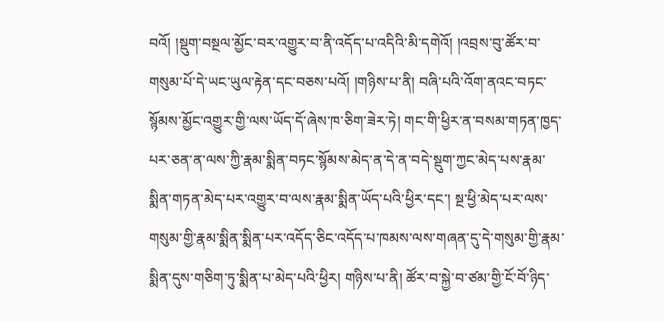བའོ། །སྡུག་བསྔལ་མྱོང་བར་འགྱུར་བ་ནི་འདོད་པ་འདིའི་མི་དགེའོ། །འབྲས་བུ་ཚོར་བ་གསུམ་པོ་དེ་ཡང་ཡུལ་རྟེན་དང་བཅས་པའོ། །གཉིས་པ་ནི། བཞི་པའི་འོག་ནའང་བཏང་སྙོམས་མྱོང་འགྱུར་གྱི་ལས་ཡོད་དོ་ཞེས་ཁ་ཅིག་ཟེར་ཏེ། གང་གི་ཕྱིར་ན་བསམ་གཏན་ཁྱད་པར་ཅན་ན་ལས་ཀྱི་རྣམ་སྨིན་བཏང་སྙོམས་མེད་ན་དེ་ན་བདེ་སྡུག་ཀྱང་མེད་པས་རྣམ་སྨིན་གཏན་མེད་པར་འགྱུར་བ་ལས་རྣམ་སྨིན་ཡོད་པའི་ཕྱིར་དང་། སྔ་ཕྱི་མེད་པར་ལས་གསུམ་གྱི་རྣམ་སྨིན་སྨིན་པར་འདོད་ཅིང་འདོད་པ་ཁམས་ལས་གཞན་དུ་དེ་གསུམ་གྱི་རྣམ་སྨིན་དུས་གཅིག་ཏུ་སྨིན་པ་མེད་པའི་ཕྱིར། གཉིས་པ་ནི། ཚོར་བ་སྐྱེ་བ་ཙམ་གྱི་ངོ་བོ་ཉིད་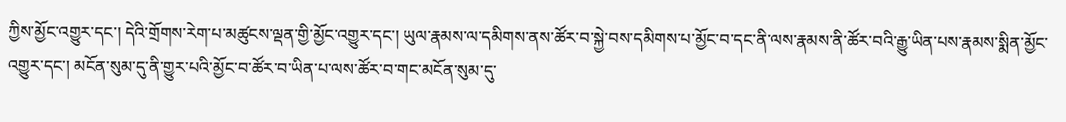ཀྱིས་མྱོང་འགྱུར་དང་། དེའི་གྲོགས་རེག་པ་མཚུངས་ལྡན་གྱི་མྱོང་འགྱུར་དང་། ཡུལ་རྣམས་ལ་དམིགས་ནས་ཚོར་བ་སྐྱེ་བས་དམིགས་པ་མྱོང་བ་དང་ནི་ལས་རྣམས་ནི་ཚོར་བའི་རྒྱུ་ཡིན་པས་རྣམས་སྨིན་མྱོང་འགྱུར་དང་། མངོན་སུམ་དུ་ནི་གྱུར་པའི་མྱོང་བ་ཚོར་བ་ཡིན་པ་ལས་ཚོར་བ་གང་མངོན་སུམ་དུ་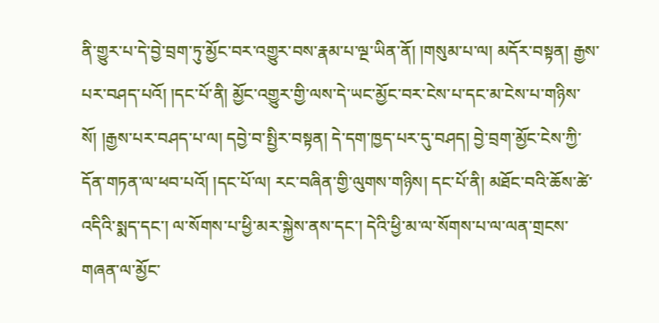ནི་གྱུར་པ་དེ་བྱེ་བྲག་ཏུ་མྱོང་བར་འགྱུར་བས་རྣམ་པ་ལྔ་ཡིན་ནོ། །གསུམ་པ་ལ། མདོར་བསྟན། རྒྱས་པར་བཤད་པའོ། །དང་པོ་ནི། མྱོང་འགྱུར་གྱི་ལས་དེ་ཡང་མྱོང་བར་ངེས་པ་དང་མ་ངེས་པ་གཉིས་སོ། །རྒྱས་པར་བཤད་པ་ལ། དབྱེ་བ་སྤྱིར་བསྟན། དེ་དག་ཁྱད་པར་དུ་བཤད། བྱེ་བྲག་མྱོང་ངེས་ཀྱི་དོན་གཏན་ལ་ཕབ་པའོ། །དང་པོ་ལ། རང་བཞིན་གྱི་ལུགས་གཉིས། དང་པོ་ནི། མཐོང་བའི་ཆོས་ཚེ་འདིའི་སྨད་དང་། ལ་སོགས་པ་ཕྱི་མར་སྐྱེས་ནས་དང་། དེའི་ཕྱི་མ་ལ་སོགས་པ་ལ་ལན་གྲངས་གཞན་ལ་མྱོང་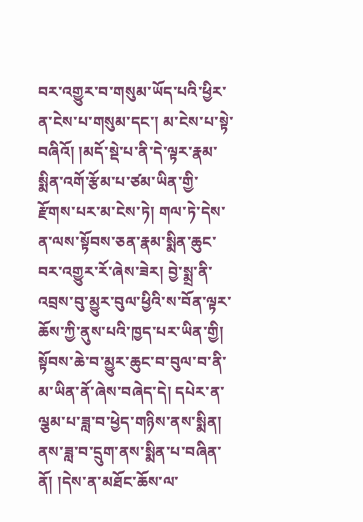བར་འགྱུར་བ་གསུམ་ཡོད་པའི་ཕྱིར་ན་ངེས་པ་གསུམ་དང་། མ་ངེས་པ་སྟེ་བཞིའོ། །མདོ་སྡེ་པ་ནི་དེ་ལྟར་རྣམ་སྨིན་འགོ་རྩོམ་པ་ཙམ་ཡིན་གྱི་རྫོགས་པར་མ་ངེས་ཏེ། གལ་ཏེ་དེས་ན་ལས་སྟོབས་ཅན་རྣམ་སྨིན་ཆུང་བར་འགྱུར་རོ་ཞེས་ཟེར། བྱེ་སྨྲ་ནི་འབྲས་བུ་མྱུར་བུལ་ཕྱིའི་ས་བོན་ལྟར་ཆོས་ཀྱི་ནུས་པའི་ཁྱད་པར་ཡིན་གྱི། སྟོབས་ཆེ་བ་མྱུར་ཆུང་བ་བུལ་བ་ནི་མ་ཡིན་ནོ་ཞེས་བཞེད་དེ། དཔེར་ན་ལྕམ་པ་ཟླ་བ་ཕྱེད་གཉིས་ནས་སྨིན། ནས་ཟླ་བ་དྲུག་ནས་སྨིན་པ་བཞིན་ནོ། །དེས་ན་མཐོང་ཆོས་ལ་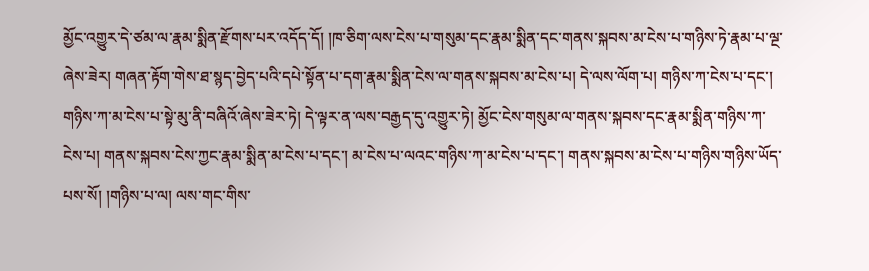མྱོང་འགྱུར་དེ་ཙམ་ལ་རྣམ་སྨིན་རྫོགས་པར་འདོད་དོ། །ཁ་ཅིག་ལས་ངེས་པ་གསུམ་དང་རྣམ་སྨིན་དང་གནས་སྐབས་མ་ངེས་པ་གཉིས་ཏེ་རྣམ་པ་ལྔ་ཞེས་ཟེར། གཞན་རྟོག་གེས་ཐ་སྙད་བྱེད་པའི་དཔེ་སྟོན་པ་དག་རྣམ་སྨིན་ངེས་ལ་གནས་སྐབས་མ་ངེས་པ། དེ་ལས་ལོག་པ། གཉིས་ཀ་ངེས་པ་དང་། གཉིས་ཀ་མ་ངེས་པ་སྟེ་མུ་ནི་བཞིའོ་ཞེས་ཟེར་ཏེ། དེ་ལྟར་ན་ལས་བརྒྱད་དུ་འགྱུར་ཏེ། མྱོང་ངེས་གསུམ་ལ་གནས་སྐབས་དང་རྣམ་སྨིན་གཉིས་ཀ་ངེས་པ། གནས་སྐབས་ངེས་ཀྱང་རྣམ་སྨིན་མ་ངེས་པ་དང་། མ་ངེས་པ་ལའང་གཉིས་ཀ་མ་ངེས་པ་དང་། གནས་སྐབས་མ་ངེས་པ་གཉིས་གཉིས་ཡོད་པས་སོ། །གཉིས་པ་ལ། ལས་གང་གིས་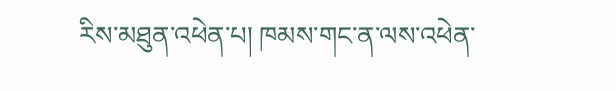རིས་མཐུན་འཕེན་པ། ཁམས་གང་ན་ལས་འཕེན་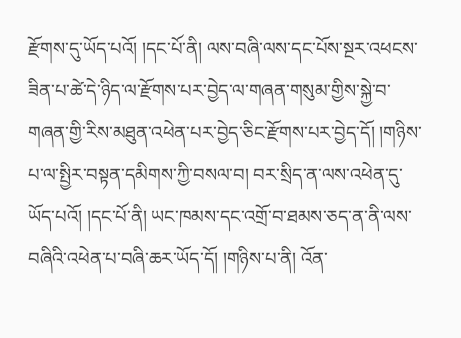རྫོགས་དུ་ཡོད་པའོ། །དང་པོ་ནི། ལས་བཞི་ལས་དང་པོས་སྔར་འཕངས་ཟིན་པ་ཚེ་དེ་ཉིད་ལ་རྫོགས་པར་བྱེད་ལ་གཞན་གསུམ་གྱིས་སྐྱེ་བ་གཞན་གྱི་རིས་མཐུན་འཕེན་པར་བྱེད་ཅིང་རྫོགས་པར་བྱེད་དོ། །གཉིས་པ་ལ་སྤྱིར་བསྟན་དམིགས་ཀྱི་བསལ་བ། བར་སྲིད་ན་ལས་འཕེན་དུ་ཡོད་པའོ། །དང་པོ་ནི། ཡང་ཁམས་དང་འགྲོ་བ་ཐམས་ཅད་ན་ནི་ལས་བཞིའི་འཕེན་པ་བཞི་ཆར་ཡོད་དོ། །གཉིས་པ་ནི། འོན་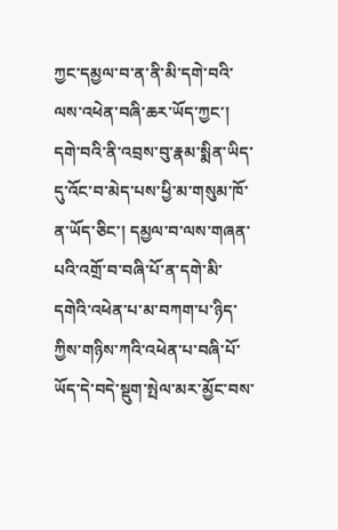ཀྱང་དམྱལ་བ་ན་ནི་མི་དགེ་བའི་ལས་འཕེན་བཞི་ཆར་ཡོད་ཀྱང་། དགེ་བའི་ནི་འབྲས་བུ་རྣམ་སྨིན་ཡིད་དུ་འོང་བ་མེད་པས་ཕྱི་མ་གསུམ་ཁོ་ན་ཡོད་ཅིང་། དམྱལ་བ་ལས་གཞན་པའི་འགྲོ་བ་བཞི་པོ་ན་དགེ་མི་དགེའི་འཕེན་པ་མ་བཀག་པ་ཉིད་ཀྱིས་གཉིས་ཀའི་འཕེན་པ་བཞི་པོ་ཡོད་དེ་བདེ་སྡུག་སྤེལ་མར་མྱོང་བས་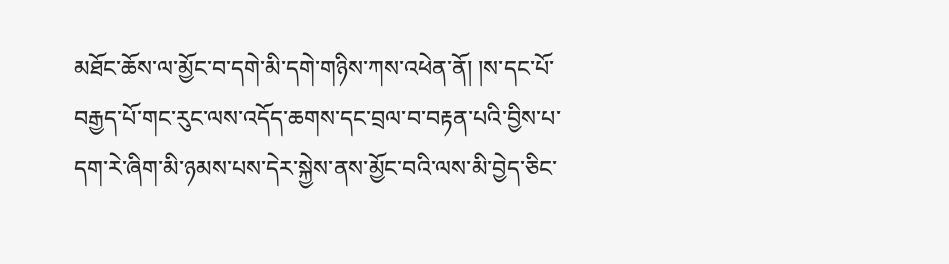མཐོང་ཆོས་ལ་མྱོང་བ་དགེ་མི་དགེ་གཉིས་ཀས་འཕེན་ནོ། །ས་དང་པོ་བརྒྱད་པོ་གང་རུང་ལས་འདོད་ཆགས་དང་བྲལ་བ་བརྟན་པའི་བྱིས་པ་དག་རེ་ཞིག་མི་ཉམས་པས་དེར་སྐྱེས་ནས་མྱོང་བའི་ལས་མི་བྱེད་ཅིང་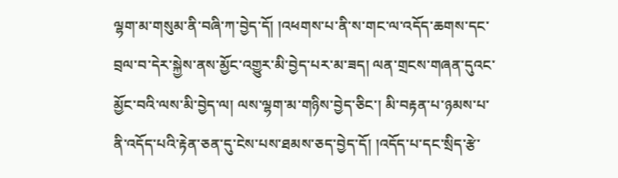ལྷག་མ་གསུམ་ནི་བཞི་ཀ་བྱེད་དོ། །འཕགས་པ་ནི་ས་གང་ལ་འདོད་ཆགས་དང་བྲལ་བ་དེར་སྐྱེས་ནས་མྱོང་འགྱུར་མི་བྱེད་པར་མ་ཟད། ལན་གྲངས་གཞན་དུའང་མྱོང་བའི་ལས་མི་བྱེད་ལ། ལས་ལྷག་མ་གཉིས་བྱེད་ཅིང་། མི་བརྟན་པ་ཉམས་པ་ནི་འདོད་པའི་རྟེན་ཅན་དུ་ངེས་པས་ཐམས་ཅད་བྱེད་དོ། །འདོད་པ་དང་སྲིད་རྩེ་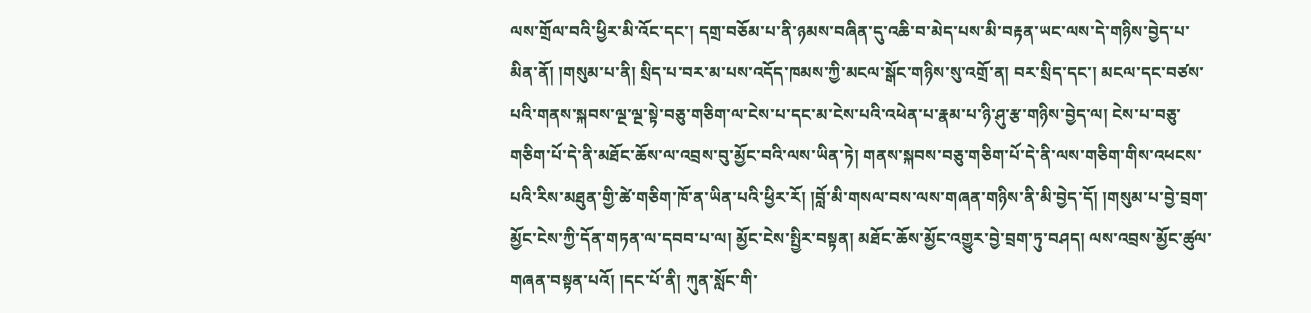ལས་གྲོལ་བའི་ཕྱིར་མི་འོང་དང་། དགྲ་བཅོམ་པ་ནི་ཉམས་བཞིན་དུ་འཆི་བ་མེད་པས་མི་བརྟན་ཡང་ལས་དེ་གཉིས་བྱེད་པ་མིན་ནོ། །གསུམ་པ་ནི། སྲིད་པ་བར་མ་པས་འདོད་ཁམས་ཀྱི་མངལ་སྒོང་གཉིས་སུ་འགྲོ་ན། བར་སྲིད་དང་། མངལ་དང་བཙས་པའི་གནས་སྐབས་ལྔ་ལྔ་སྟེ་བཅུ་གཅིག་ལ་ངེས་པ་དང་མ་ངེས་པའི་འཕེན་པ་རྣམ་པ་ཉི་ཤུ་རྩ་གཉིས་བྱེད་ལ། ངེས་པ་བཅུ་གཅིག་པོ་དེ་ནི་མཐོང་ཆོས་ལ་འབྲས་བུ་མྱོང་བའི་ལས་ཡིན་ཏེ། གནས་སྐབས་བཅུ་གཅིག་པོ་དེ་ནི་ལས་གཅིག་གིས་འཕངས་པའི་རིས་མཐུན་གྱི་ཚེ་གཅིག་ཁོ་ན་ཡིན་པའི་ཕྱིར་རོ། །བློ་མི་གསལ་བས་ལས་གཞན་གཉིས་ནི་མི་བྱེད་དོ། །གསུམ་པ་བྱེ་བྲག་མྱོང་ངེས་ཀྱི་དོན་གཏན་ལ་དབབ་པ་ལ། མྱོང་ངེས་སྤྱིར་བསྟན། མཐོང་ཆོས་མྱོང་འགྱུར་བྱེ་བྲག་ཏུ་བཤད། ལས་འབྲས་མྱོང་ཚུལ་གཞན་བསྟན་པའོ། །དང་པོ་ནི། ཀུན་སློང་གི་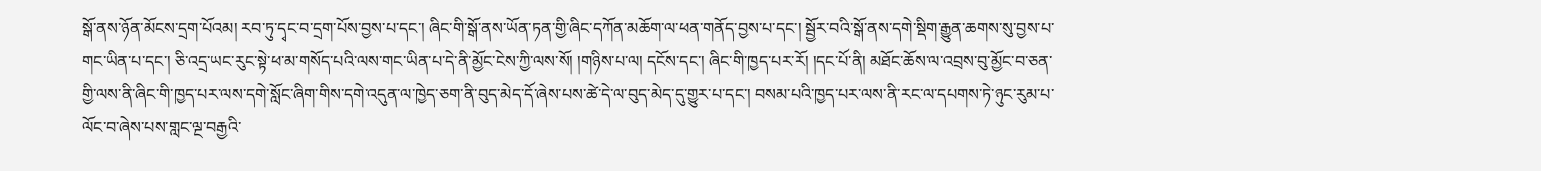སྒོ་ནས་ཉོན་མོངས་དྲག་པོའམ། རབ་ཏུ་དྭང་བ་དྲག་པོས་བྱས་པ་དང་། ཞིང་གི་སྒོ་ནས་ཡོན་ཏན་གྱི་ཞིང་དཀོན་མཆོག་ལ་ཕན་གནོད་བྱས་པ་དང་། སྦྱོར་བའི་སྒོ་ནས་དགེ་སྡིག་རྒྱུན་ཆགས་སུ་བྱས་པ་གང་ཡིན་པ་དང་། ཅི་འདྲ་ཡང་རུང་སྟེ་ཕ་མ་གསོད་པའི་ལས་གང་ཡིན་པ་དེ་ནི་མྱོང་ངེས་ཀྱི་ལས་སོ། །གཉིས་པ་ལ། དངོས་དང་། ཞིང་གི་ཁྱད་པར་རོ། །དང་པོ་ནི། མཐོང་ཆོས་ལ་འབྲས་བུ་མྱོང་བ་ཅན་གྱི་ལས་ནི་ཞིང་གི་ཁྱད་པར་ལས་དགེ་སློང་ཞིག་གིས་དགེ་འདུན་ལ་ཁྱེད་ཅག་ནི་བུད་མེད་དོ་ཞེས་པས་ཚེ་དེ་ལ་བུད་མེད་དུ་གྱུར་པ་དང་། བསམ་པའི་ཁྱད་པར་ལས་ནི་རང་ལ་དཔགས་ཏེ་ཉུང་རུམ་པ་ལོང་བ་ཞེས་པས་གླང་ལྔ་བརྒྱའི་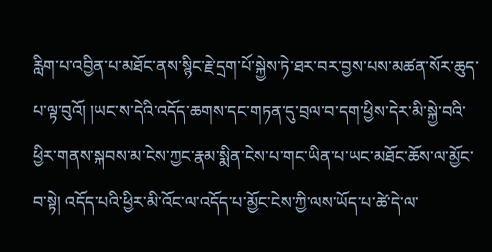རླིག་པ་འབྱིན་པ་མཐོང་ནས་སྙིང་རྗེ་དྲག་པོ་སྐྱེས་ཏེ་ཐར་བར་བྱས་པས་མཚན་སོར་ཆུད་པ་ལྟ་བུའོ། །ཡང་ས་དེའི་འདོད་ཆགས་དང་གཏན་དུ་བྲལ་བ་དག་ཕྱིས་དེར་མི་སྐྱེ་བའི་ཕྱིར་གནས་སྐབས་མ་ངེས་ཀྱང་རྣམ་སྨིན་ངེས་པ་གང་ཡིན་པ་ཡང་མཐོང་ཆོས་ལ་མྱོང་བ་སྟེ། འདོད་པའི་ཕྱིར་མི་འོང་ལ་འདོད་པ་མྱོང་ངེས་ཀྱི་ལས་ཡོད་པ་ཚེ་དེ་ལ་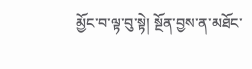མྱོང་བ་ལྟ་བུ་སྟེ། སྔོན་བྱས་ན་མཐོང་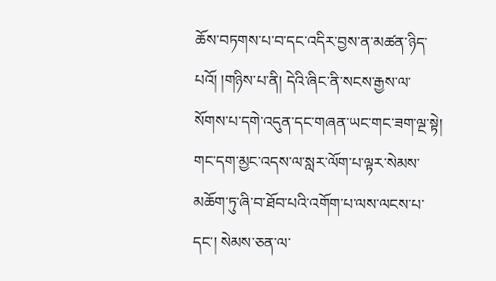ཆོས་བཏགས་པ་བ་དང་འདིར་བྱས་ན་མཚན་ཉིད་པའོ། །གཉིས་པ་ནི། དེའི་ཞིང་ནི་སངས་རྒྱས་ལ་སོགས་པ་དགེ་འདུན་དང་གཞན་ཡང་གང་ཟག་ལྔ་སྟེ། གང་དག་མྱང་འདས་ལ་སླར་ལོག་པ་ལྟར་སེམས་མཆོག་ཏུ་ཞི་བ་ཐོབ་པའི་འགོག་པ་ལས་ལངས་པ་དང་། སེམས་ཅན་ལ་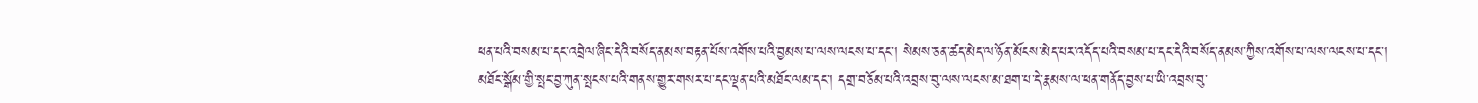ཕན་པའི་བསམ་པ་དང་འབྲེལ་ཞིང་དེའི་བསོད་ནམས་བརྟན་པོས་འགོས་པའི་བྱམས་པ་ལས་ལངས་པ་དང་། སེམས་ཅན་ཚད་མེད་ལ་ཉོན་མོངས་མེད་པར་འདོད་པའི་བསམ་པ་དང་དེའི་བསོད་ནམས་ཀྱིས་འགོས་པ་ལས་ལངས་པ་དང་། མཐོང་སྒོམ་གྱི་སྤང་བྱ་ཀུན་སྤངས་པའི་གནས་གྱུར་གསར་པ་དང་ལྡན་པའི་མཐོང་ལམ་དང་། དགྲ་བཅོམ་པའི་འབྲས་བུ་ལས་ལངས་མ་ཐག་པ་དེ་རྣམས་ལ་ཕན་གནོད་བྱས་པ་ཡི་འབྲས་བུ་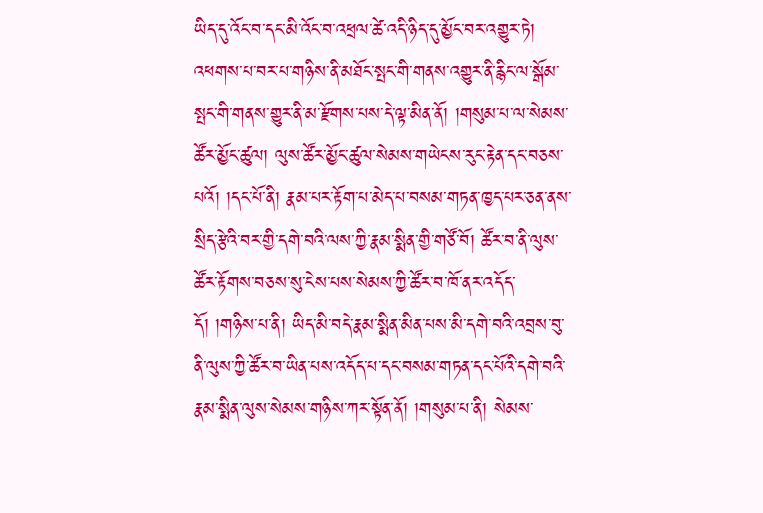ཡིད་དུ་འོང་བ་དང་མི་འོང་བ་འཕྲལ་ཚེ་འདི་ཉིད་དུ་མྱོང་བར་འགྱུར་ཏེ། འཕགས་པ་བར་པ་གཉིས་ནི་མཐོང་སྤང་གི་གནས་འགྱུར་ནི་རྙིང་ལ་སྒོམ་སྤང་གི་གནས་གྱུར་ནི་མ་རྫོགས་པས་དེ་ལྟ་མིན་ནོ། །གསུམ་པ་ལ་སེམས་ཚོར་མྱོང་ཚུལ། ལུས་ཚོར་མྱོང་ཚུལ་སེམས་གཡེངས་རུང་རྟེན་དང་བཅས་པའོ། །དང་པོ་ནི། རྣམ་པར་རྟོག་པ་མེད་པ་བསམ་གཏན་ཁྱད་པར་ཅན་ནས་སྲིད་རྩེའི་བར་གྱི་དགེ་བའི་ལས་ཀྱི་རྣམ་སྨིན་གྱི་གཙོ་བོ། ཚོར་བ་ནི་ལུས་ཚོར་རྟོགས་བཅས་སུ་ངེས་པས་སེམས་ཀྱི་ཚོར་བ་ཁོ་ནར་འདོད་དོ། །གཉིས་པ་ནི། ཡིད་མི་བདེ་རྣམ་སྨིན་མིན་པས་མི་དགེ་བའི་འབྲས་བུ་ནི་ལུས་ཀྱི་ཚོར་བ་ཡིན་པས་འདོད་པ་དང་བསམ་གཏན་དང་པོའི་དགེ་བའི་རྣམ་སྨིན་ལུས་སེམས་གཉིས་ཀར་སྟོན་ནོ། །གསུམ་པ་ནི། སེམས་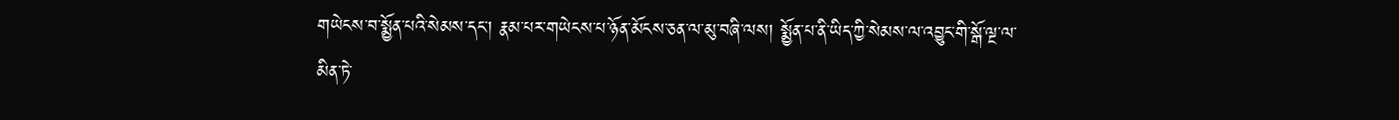གཡེངས་བ་སྨྱོན་པའི་སེམས་དང་། རྣམ་པར་གཡེངས་པ་ཉོན་མོངས་ཅན་ལ་མུ་བཞི་ལས། སྨྱོན་པ་ནི་ཡིད་ཀྱི་སེམས་ལ་འབྱུང་གི་སྒོ་ལྔ་ལ་མིན་ཏེ་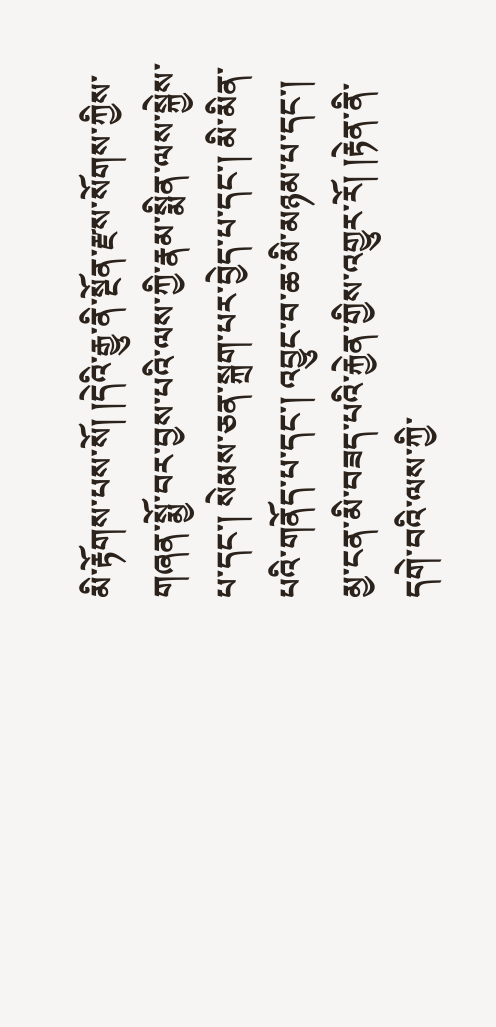མི་རྟོགས་པས་སོ། །དེའི་རྒྱུ་ནི་སྔོན་རྫས་སོགས་ཀྱིས་གཞན་སྨྱོ་བར་བྱས་པའི་ལས་ཀྱི་རྣམ་སྨིན་ལས་སྐྱེས་པ་དང་། སེམས་ཅན་སྐྲག་པར་བྱེད་པ་དང་། མི་མིན་པའི་གནོད་པ་དང་། འབྱུང་བ་ཆ་མི་མཉམ་པ་དང་། མྱ་ངན་མི་བཟད་པའི་རྐྱེན་གྱིས་འགྱུར་རོ། །རྟེན་ནི་དགེ་བའི་ལས་ཀྱི་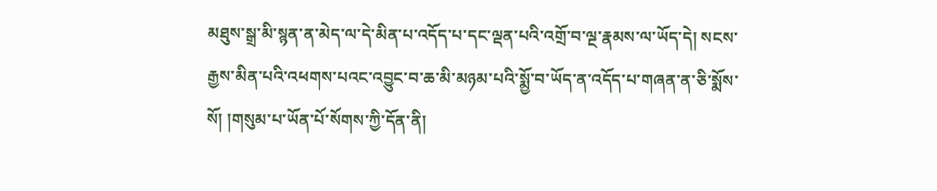མཐུས་སྒྲ་མི་སྙན་ན་མེད་ལ་དེ་མིན་པ་འདོད་པ་དང་ལྡན་པའི་འགྲོ་བ་ལྔ་རྣམས་ལ་ཡོད་དེ། སངས་རྒྱས་མིན་པའི་འཕགས་པའང་འབྱུང་བ་ཆ་མི་མཉམ་པའི་སྨྱོ་བ་ཡོད་ན་འདོད་པ་གཞན་ན་ཅི་སྨོས་སོ། །གསུམ་པ་ཡོན་པོ་སོགས་ཀྱི་དོན་ནི།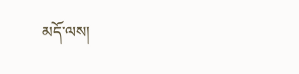མདོ་ལས།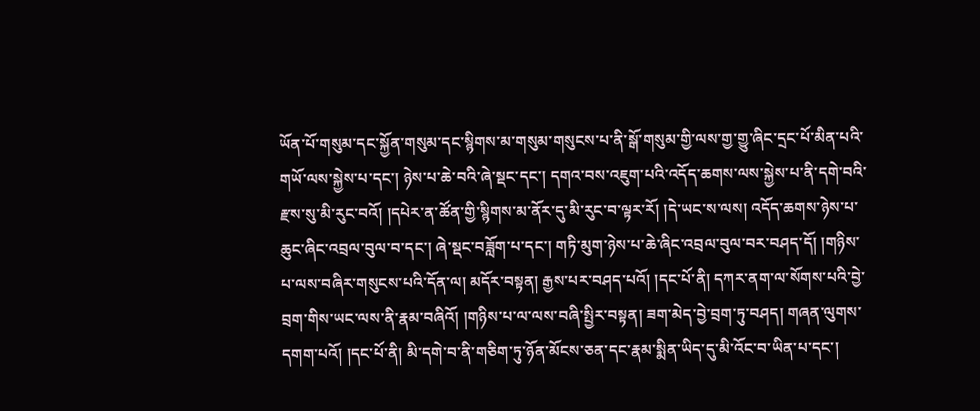ཡོན་པོ་གསུམ་དང་སྐྱོན་གསུམ་དང་སྙིགས་མ་གསུམ་གསུངས་པ་ནི་སྒོ་གསུམ་གྱི་ལས་གྱ་གྱུ་ཞིང་དྲང་པོ་མིན་པའི་གཡོ་ལས་སྐྱེས་པ་དང་། ཉེས་པ་ཆེ་བའི་ཞེ་སྡང་དང་། དགའ་བས་འཇུག་པའི་འདོད་ཆགས་ལས་སྐྱེས་པ་ནི་དགེ་བའི་རྫས་སུ་མི་རུང་བའོ། །དཔེར་ན་ཚོན་གྱི་སྙིགས་མ་ནོར་དུ་མི་རུང་བ་ལྟར་རོ། །དེ་ཡང་ས་ལས། འདོད་ཆགས་ཉེས་པ་ཆུང་ཞིང་འབྲལ་བུལ་བ་དང་། ཞེ་སྡང་བཟློག་པ་དང་། གཏི་མུག་ཉེས་པ་ཆེ་ཞིང་འབྲལ་བུལ་བར་བཤད་དོ། །གཉིས་པ་ལས་བཞིར་གསུངས་པའི་དོན་ལ། མདོར་བསྟན། རྒྱས་པར་བཤད་པའོ། །དང་པོ་ནི། དཀར་ནག་ལ་སོགས་པའི་བྱེ་བྲག་གིས་ཡང་ལས་ནི་རྣམ་བཞིའོ། །གཉིས་པ་ལ་ལས་བཞི་སྤྱིར་བསྟན། ཟག་མེད་བྱེ་བྲག་ཏུ་བཤད། གཞན་ལུགས་དགག་པའོ། །དང་པོ་ནི། མི་དགེ་བ་ནི་གཅིག་ཏུ་ཉོན་མོངས་ཅན་དང་རྣམ་སྨིན་ཡིད་དུ་མི་འོང་བ་ཡིན་པ་དང་།